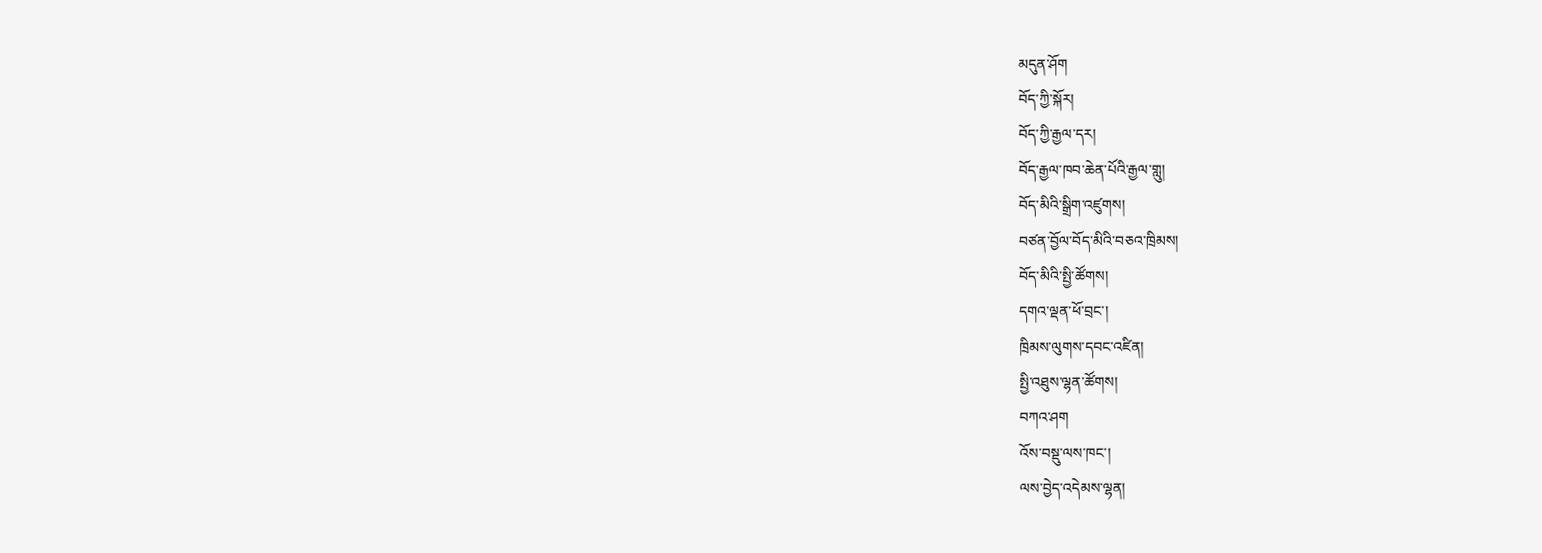མདུན་ཤོག
བོད་ཀྱི་སྐོར།
བོད་ཀྱི་རྒྱལ་དར།
བོད་རྒྱལ་ཁབ་ཆེན་པོའི་རྒྱལ་གླུ།
བོད་མིའི་སྒྲིག་འཛུགས།
བཙན་བྱོལ་བོད་མིའི་བཅའ་ཁྲིམས།
བོད་མིའི་སྤྱི་ཚོགས།
དགའ་ལྡན་ཕོ་བྲང་།
ཁྲིམས་ལུགས་དབང་འཛིན།
སྤྱི་འཐུས་ལྷན་ཚོགས།
བཀའ་ཤག
འོས་བསྡུ་ལས་ཁང་།
ལས་བྱེད་འདེམས་ལྷན།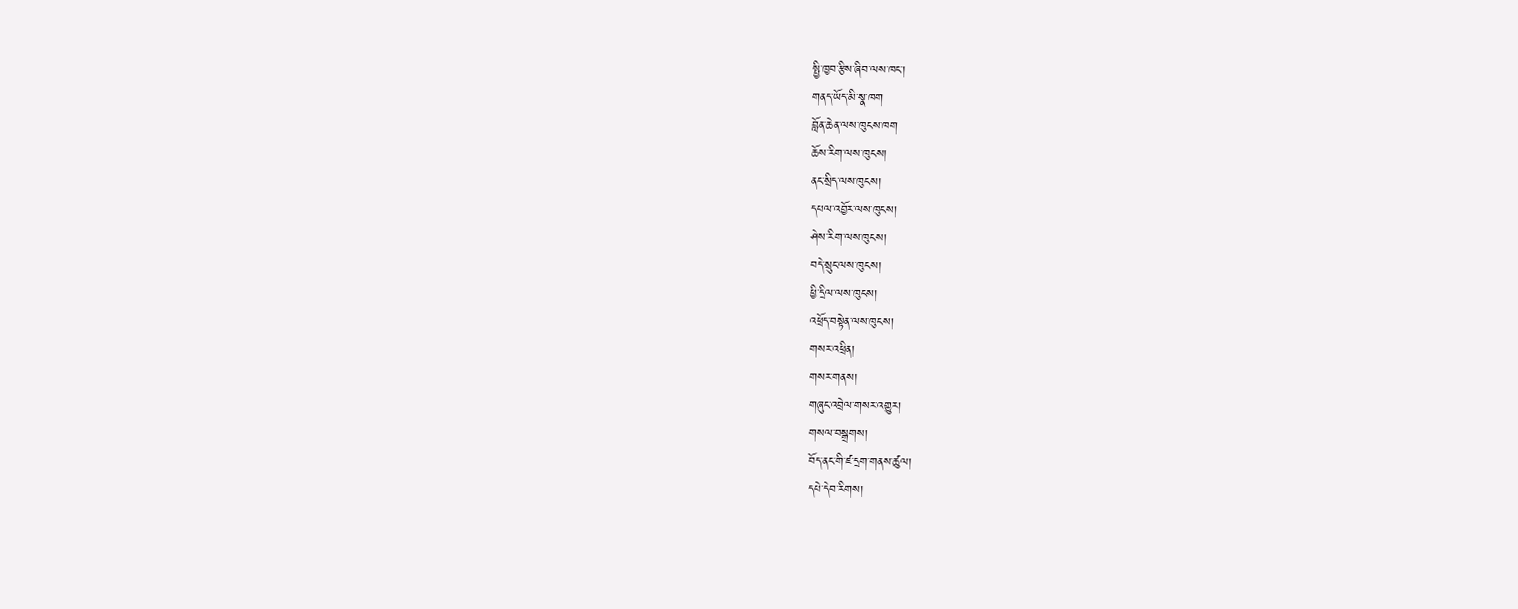སྤྱི་ཁྱབ་རྩིས་ཞིབ་ལས་ཁང་།
གནད་ཡོད་མི་སྣ་ཁག
བློན་ཆེན་ལས་ཁུངས་ཁག
ཆོས་རིག་ལས་ཁུངས།
ནང་སྲིད་ལས་ཁུངས།
དཔལ་འབྱོར་ལས་ཁུངས།
ཤེས་རིག་ལས་ཁུངས།
བདེ་སྲུང་ལས་ཁུངས།
ཕྱི་དྲིལ་ལས་ཁུངས།
འཕྲོད་བསྟེན་ལས་ཁུངས།
གསར་འཕྲིན།
གསར་གནས།
གཞུང་འབྲེལ་གསར་འགྱུར།
གསལ་བསྒྲགས།
བོད་ནང་གི་ཛ་དྲག་གནས་ཚུལ།
དཔེ་དེབ་རིགས།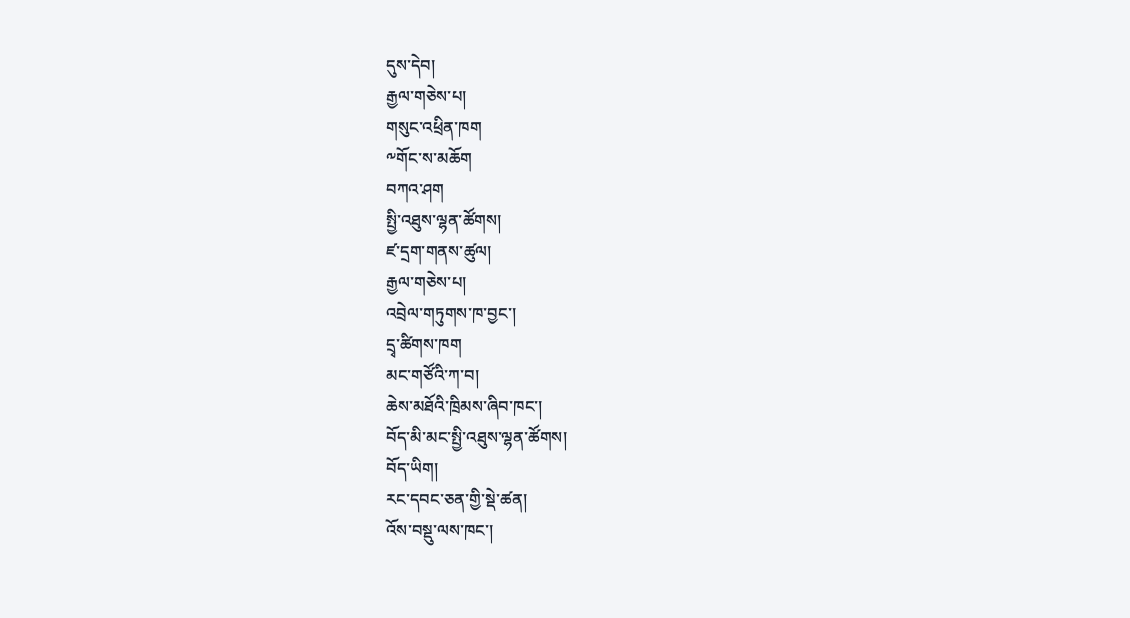དུས་དེབ།
རྒྱལ་གཅེས་པ།
གསུང་འཕྲིན་ཁག
༸གོང་ས་མཆོག
བཀའ་ཤག
སྤྱི་འཐུས་ལྷན་ཚོགས།
ཛ་དྲག་གནས་ཚུལ།
རྒྱལ་གཅེས་པ།
འབྲེལ་གཏུགས་ཁ་བྱང་།
དྲྭ་ཚིགས་ཁག
མང་གཙོའི་ཀ་བ།
ཆེས་མཐོའི་ཁྲིམས་ཞིབ་ཁང་།
བོད་མི་མང་སྤྱི་འཐུས་ལྷན་ཚོགས།
བོད་ཡིག།
རང་དབང་ཅན་གྱི་སྡེ་ཚན།
འོས་བསྡུ་ལས་ཁང་།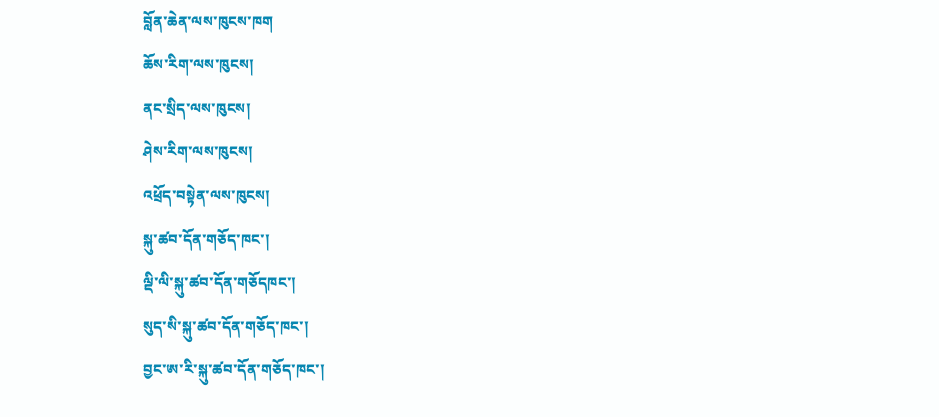བློན་ཆེན་ལས་ཁུངས་ཁག
ཆོས་རིག་ལས་ཁུངས།
ནང་སྲིད་ལས་ཁུངས།
ཤེས་རིག་ལས་ཁུངས།
འཕྲོད་བསྟེན་ལས་ཁུངས།
སྐུ་ཚབ་དོན་གཅོད་ཁང་།
ལྡི་ལི་སྐུ་ཚབ་དོན་གཅོདཁང་།
སུད་སི་སྐུ་ཚབ་དོན་གཅོད་ཁང་།
བྱང་ཨ་རི་སྐུ་ཚབ་དོན་གཅོད་ཁང་།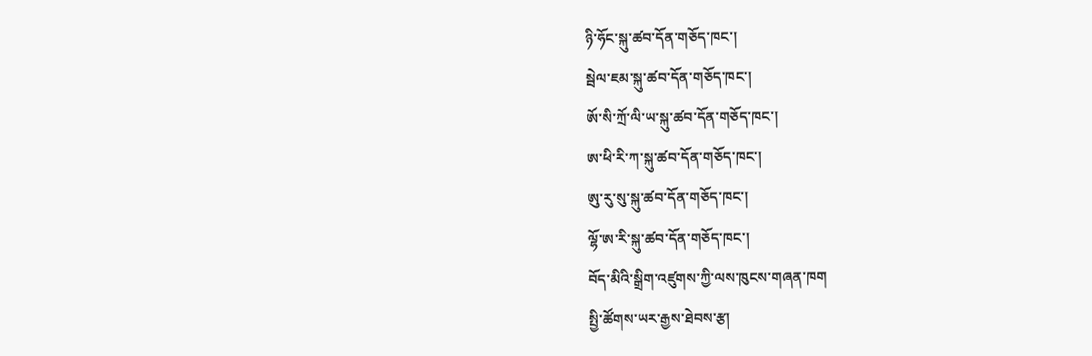ཉི་ཧོང་སྐུ་ཚབ་དོན་གཅོད་ཁང་།
སྦེལ་ཇམ་སྐུ་ཚབ་དོན་གཅོད་ཁང་།
ཨོ་སི་ཀྲོ་ལི་ཡ་སྐུ་ཚབ་དོན་གཅོད་ཁང་།
ཨ་ཕི་རི་ཀ་སྐུ་ཚབ་དོན་གཅོད་ཁང་།
ཨུ་རུ་སུ་སྐུ་ཚབ་དོན་གཅོད་ཁང་།
ལྷོ་ཨ་རི་སྐུ་ཚབ་དོན་གཅོད་ཁང་།
བོད་མིའི་སྒྲིག་འཛུགས་ཀྱི་ལས་ཁུངས་གཞན་ཁག
སྤྱི་ཚོགས་ཡར་རྒྱས་ཐེབས་རྩ།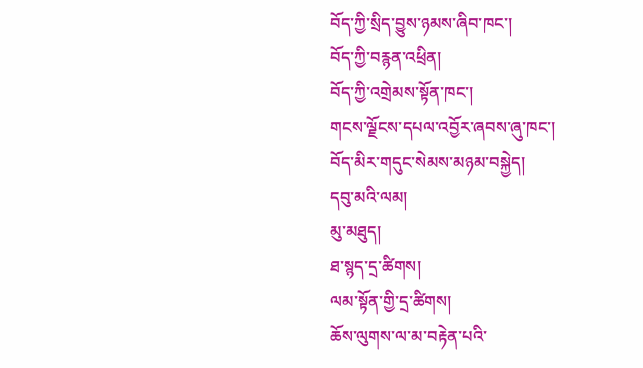བོད་ཀྱི་སྲིད་བྱུས་ཉམས་ཞིབ་ཁང་།
བོད་ཀྱི་བརྙན་འཕྲིན།
བོད་ཀྱི་འགྲེམས་སྟོན་ཁང་།
གངས་ལྗོངས་དཔལ་འབྱོར་ཞབས་ཞུ་ཁང་།
བོད་མིར་གདུང་སེམས་མཉམ་བསྐྱེད།
དབུ་མའི་ལམ།
མུ་མཐུད།
ཐ་སྙད་དྲ་ཚིགས།
ལམ་སྟོན་གྱི་དྲ་ཚིགས།
ཆོས་ལུགས་ལ་མ་བརྟེན་པའི་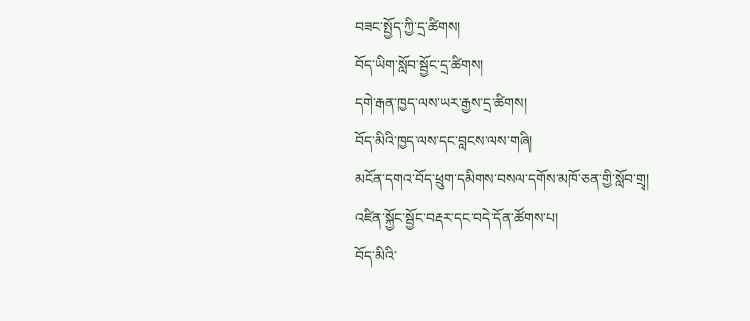བཟང་སྤྱོད་ཀྱི་དྲ་ཚིགས།
བོད་ཡིག་སློབ་སྦྱོང་དྲ་ཚིགས།
དགེ་རྒན་ཁྱད་ལས་ཡར་རྒྱས་དྲ་ཚིགས།
བོད་མིའི་ཁྱད་ལས་དང་བླངས་ལས་གཞི།
མངོན་དགའ་བོད་ཕྲུག་དམིགས་བསལ་དགོས་མཁོ་ཅན་གྱི་སློབ་གྲྭ།
འཛིན་སྐྱོང་སྦྱོང་བརྡར་དང་བདེ་དོན་ཚོགས་པ།
བོད་མིའི་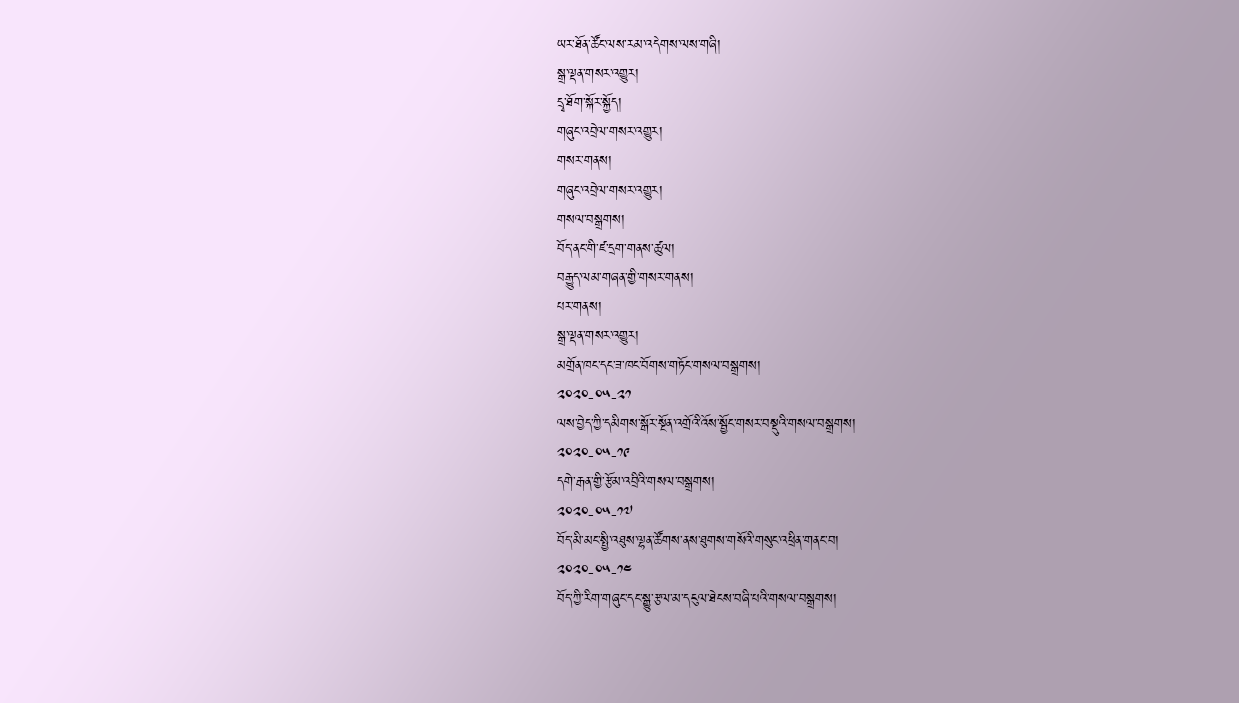ཡར་ཐོན་ཚོང་ལས་རམ་འདེགས་ལས་གཞི།
སྒྲ་ལྡན་གསར་འགྱུར།
དྲྭ་ཐོག་སྐོར་སྐྱོད།
གཞུང་འབྲེལ་གསར་འགྱུར།
གསར་གནས།
གཞུང་འབྲེལ་གསར་འགྱུར།
གསལ་བསྒྲགས།
བོད་ནང་གི་ཛ་དྲག་གནས་ཚུལ།
བརྒྱུད་ལམ་གཞན་གྱི་གསར་གནས།
པར་གནས།
སྒྲ་ལྡན་གསར་འགྱུར།
མགྲོན་ཁང་དང་ཟ་ཁང་བོགས་གཏོང་གསལ་བསྒྲགས།
༢༠༢༠-༠༥-༢༡
ལས་བྱེད་ཀྱི་དམིགས་སྒོར་སྔོན་འགྲོའི་འོས་སྦྱོང་གསར་བསྡུའི་གསལ་བསྒྲགས།
༢༠༢༠-༠༥-༡༩
དགེ་རྒན་གྱི་རྩོམ་འབྲིའི་གསལ་བསྒྲགས།
༢༠༢༠-༠༥-༡༧
བོད་མི་མང་སྤྱི་འཐུས་ལྷན་ཚོགས་ནས་ཐུགས་གསོའི་གསུང་འཕྲིན་གནང་བ།
༢༠༢༠-༠༥-༡༤
བོད་ཀྱི་རིག་གཞུང་དང་སྒྱུ་རྩལ་མ་དངུལ་ཐེངས་བཞི་པའི་གསལ་བསྒྲགས།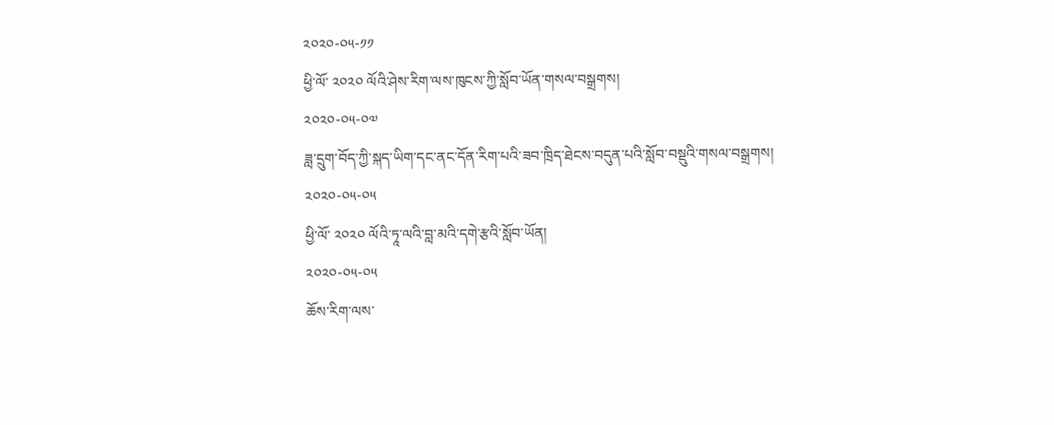༢༠༢༠-༠༥-༡༡
ཕྱི་ལོ་ ༢༠༢༠ ལོའི་ཤེས་རིག་ལས་ཁུངས་ཀྱི་སློབ་ཡོན་གསལ་བསྒྲགས།
༢༠༢༠-༠༥-༠༧
ཟླ་དྲུག་བོད་ཀྱི་སྐད་ཡིག་དང་ནང་དོན་རིག་པའི་ཟབ་ཁྲིད་ཐེངས་བདུན་པའི་སློབ་བསྡུའི་གསལ་བསྒྲགས།
༢༠༢༠-༠༥-༠༥
ཕྱི་ལོ་ ༢༠༢༠ ལོའི་ཏཱ་ལའི་བླ་མའི་དགེ་རྩའི་སློབ་ཡོན།
༢༠༢༠-༠༥-༠༥
ཆོས་རིག་ལས་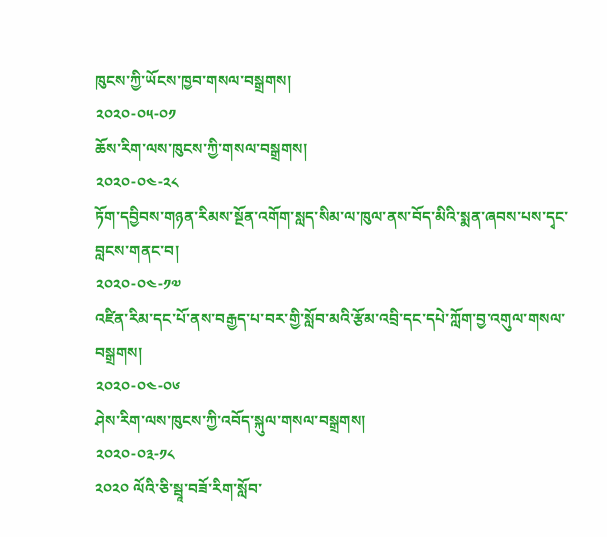ཁུངས་ཀྱི་ཡོངས་ཁྱབ་གསལ་བསྒྲགས།
༢༠༢༠-༠༥-༠༡
ཆོས་རིག་ལས་ཁུངས་ཀྱི་གསལ་བསྒྲགས།
༢༠༢༠-༠༤-༢༨
ཏོག་དབྱིབས་གཉན་རིམས་སྔོན་འགོག་སླད་སིམ་ལ་ཁུལ་ནས་བོད་མིའི་སྨན་ཞབས་པས་དྭང་བླངས་གནང་བ།
༢༠༢༠-༠༤-༡༧
འཛིན་རིམ་དང་པོ་ནས་བརྒྱད་པ་བར་གྱི་སློབ་མའི་རྩོམ་འབྲི་དང་དཔེ་ཀློག་བྱ་འགུལ་གསལ་བསྒྲགས།
༢༠༢༠-༠༤-༠༦
ཤེས་རིག་ལས་ཁུངས་ཀྱི་འབོད་སྐུལ་གསལ་བསྒྲགས།
༢༠༢༠-༠༣-༡༨
༢༠༢༠ ལོའི་ཅི་སྦཱ་བཟོ་རིག་སློབ་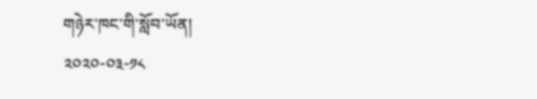གཉེར་ཁང་གི་སློབ་ཡོན།
༢༠༢༠-༠༣-༡༨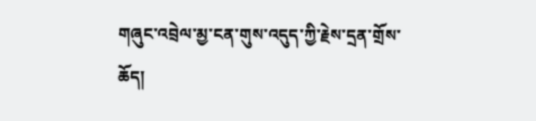གཞུང་འབྲེལ་མྱ་ངན་གུས་འདུད་ཀྱི་རྗེས་དྲན་གྲོས་ཆོད།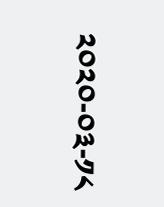༢༠༢༠-༠༣-༡༨